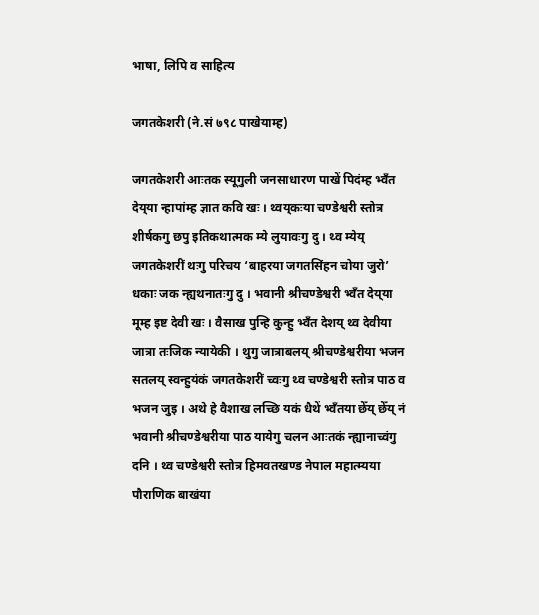भाषा, लिपि व साहित्य

जगतकेशरी (ने.सं ७९८ पाखेयाम्ह)

जगतकेशरी आःतक स्यूगुली जनसाधारण पाखें पिदंम्ह भ्वँत देय्‌या न्हापांम्ह ज्ञात कवि खः । थ्वय्‌कःया चण्डेश्वरी स्तोत्र शीर्षकगु छपु इतिकथात्मक म्ये लुयावःगु दु । थ्व म्येय् जगतकेशरीं थःगु परिचय ‘बाहरया जगतसिंहन चोया जुरो’ धकाः जक न्ह्यथनातःगु दु । भवानी श्रीचण्डेश्वरी भ्वँत देय्‌या मूम्ह इष्ट देवी खः । वैसाख पुन्हि कुन्हु भ्वँत देशय् थ्व देवीया जात्रा तःजिक न्यायेकी । थुगु जात्राबलय् श्रीचण्डेश्वरीया भजन सतलय् स्वन्हुयंकं जगतकेशरीं च्वःगु थ्व चण्डेश्वरी स्तोत्र पाठ व भजन जुइ । अथे हे वैशाख लच्छि यकं धैथें भ्वँतया छेँय् छेँय् नं भवानी श्रीचण्डेश्वरीया पाठ यायेगु चलन आःतकं न्ह्यानाच्वंगु दनि । थ्व चण्डेश्वरी स्तोत्र हिमवतखण्ड नेपाल महात्म्यया पौराणिक बाखंया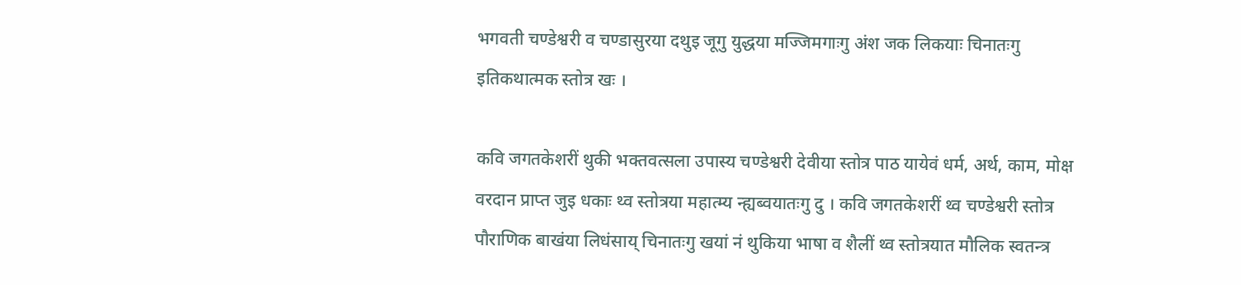भगवती चण्डेश्वरी व चण्डासुरया दथुइ जूगु युद्धया मज्जिमगाःगु अंश जक लिकयाः चिनातःगु इतिकथात्मक स्तोत्र खः ।

कवि जगतकेशरीं थुकी भक्तवत्सला उपास्य चण्डेश्वरी देवीया स्तोत्र पाठ यायेवं धर्म, अर्थ, काम, मोक्ष वरदान प्राप्त जुइ धकाः थ्व स्तोत्रया महात्म्य न्ह्यब्वयातःगु दु । कवि जगतकेशरीं थ्व चण्डेश्वरी स्तोत्र पौराणिक बाखंया लिधंसाय् चिनातःगु खयां नं थुकिया भाषा व शैलीं थ्व स्तोत्रयात मौलिक स्वतन्त्र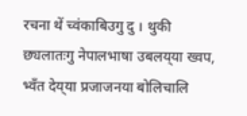रचना थें च्वंकाबिउगु दु । थुकी छ्यलातःगु नेपालभाषा उबलय्‌या ख्वप, भ्वँत देय्‌या प्रजाजनया बोलिचालि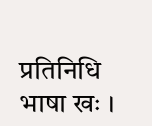प्रतिनिधि भाषा खः ।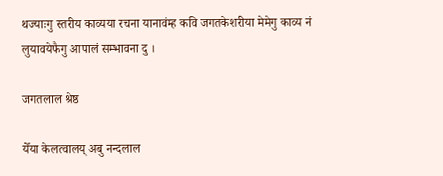थज्याःगु स्तरीय काव्यया रचना यानावंम्ह कवि जगतकेशरीया मेमेगु काव्य नं लुयावयेफैगु आपालं सम्भावना दु ।

जगतलाल श्रेष्ठ

येँया केलत्वालय् अबु नन्दलाल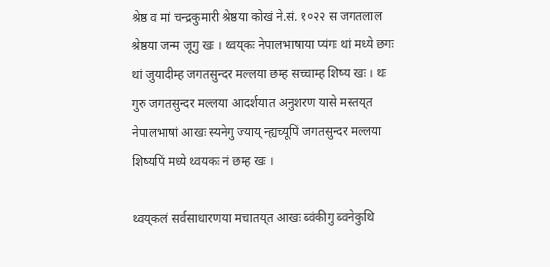श्रेष्ठ व मां चन्द्रकुमारी श्रेष्ठया कोखं ने.सं. १०२२ स जगतलाल श्रेष्ठया जन्म जूगु खः । थ्वय्‌कः नेपालभाषाया प्यंगः थां मध्ये छगः थां जुयादीम्ह जगतसुन्दर मल्लया छम्ह सच्चाम्ह शिष्य खः । थः गुरु जगतसुन्दर मल्लया आदर्शयात अनुशरण यासे मस्तय्‌त नेपालभाषां आखः स्यनेगु ज्याय् न्ह्यच्यूपिं जगतसुन्दर मल्लया शिष्यपिं मध्ये थ्वयकः नं छम्ह खः ।

थ्वय्‌कलं सर्वसाधारणया मचातय्‌त आखः ब्वंकीगु ब्वनेकुथि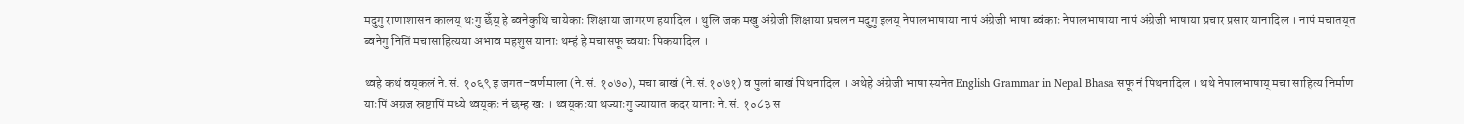मदुगु राणाशासन कालय् थःगु छेँय् हे ब्वनेकुथि चायेकाः शिक्षाया जागरण हयादिल । थुलि जक मखु अंग्रेजी शिक्षाया प्रचलन मदुगु इलय् नेपालभाषाया नापं अंग्रेजी भाषा ब्वंकाः नेपालभाषाया नापं अंग्रेजी भाषाया प्रचार प्रसार यानादिल । नापं मचातय्‌त ब्वनेगु नितिं मचासाहित्यया अभाव महशुस यानाः थम्हं हे मचासफू च्वयाः पिकयादिल ।

थ्वहे कथं वय्‌कलं ने.सं. १०६९ इ जगत–वर्णमाला (ने.सं. १०७०), मचा बाखं (ने.सं.१०७१) व पुलां बाखं पिथनादिल । अथेहे अंग्रेजी भाषा स्यनेत English Grammar in Nepal Bhasa सफू नं पिथनादिल । थथे नेपालभाषाय् मचा साहित्य निर्माण याःपिं अग्रज स्रष्टापिं मध्ये थ्वय्‌कः नं छम्ह खः । थ्वय्‌कःया थज्याःगु ज्यायात कदर यानाः ने.सं. १०८३ स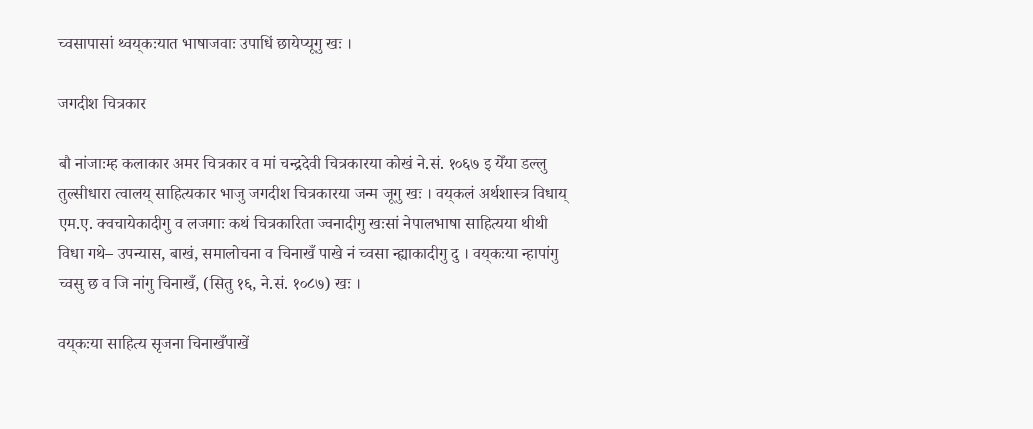च्वसापासां थ्वय्‌कःयात भाषाजवाः उपाधिं छायेप्यूगु खः ।

जगदीश चित्रकार

बौ नांजाःम्ह कलाकार अमर चित्रकार व मां चन्द्रदेवी चित्रकारया कोखं ने.सं. १०६७ इ येँया डल्लु तुल्सीधारा त्वालय् साहित्यकार भाजु जगदीश चित्रकारया जन्म जूगु खः । वय्‌कलं अर्थशास्त्र विधाय् एम.ए. क्वचायेकादीगु व लजगाः कथं चित्रकारिता ज्वनादीगु खःसां नेपालभाषा साहित्यया थीथी विधा गथे– उपन्यास, बाखं, समालोचना व चिनाखँ पाखे नं च्वसा न्ह्याकादीगु दु । वय्‌कःया न्हापांगु च्वसु छ व जि नांगु चिनाखँ, (सितु १६, ने.सं. १०८७) खः ।

वय्‌कःया साहित्य सृजना चिनाखँपाखें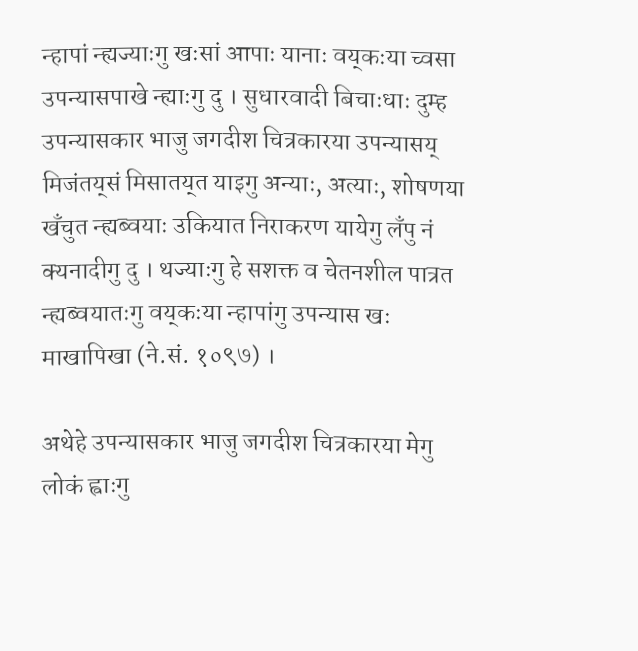न्हापां न्ह्यज्याःगु खःसां आपाः यानाः वय्‌कःया च्वसा उपन्यासपाखे न्ह्याःगु दु । सुधारवादी बिचाःधाः दुम्ह उपन्यासकार भाजु जगदीश चित्रकारया उपन्यासय् मिजंतय्‌सं मिसातय्‌त याइगु अन्याः, अत्याः, शोषणया खँचुत न्ह्यब्वयाः उकियात निराकरण यायेगु लँपु नं क्यनादीगु दु । थज्याःगु हे सशक्त व चेतनशील पात्रत न्ह्यब्वयातःगु वय्‌कःया न्हापांगु उपन्यास खः माखापिखा (ने.सं. १०९७) ।

अथेहे उपन्यासकार भाजु जगदीश चित्रकारया मेगु लोकं ह्वाःगु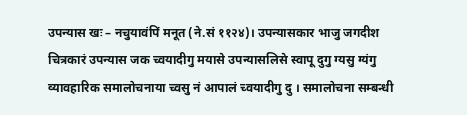उपन्यास खः – नचुयावंपिं मनूत (ने.सं ११२४)। उपन्यासकार भाजु जगदीश चित्रकारं उपन्यास जक च्वयादीगु मयासे उपन्यासलिसे स्वापू दुगु ग्यसु ग्यंगु व्यावहारिक समालोचनाया च्वसु नं आपालं च्वयादीगु दु । समालोचना सम्बन्धी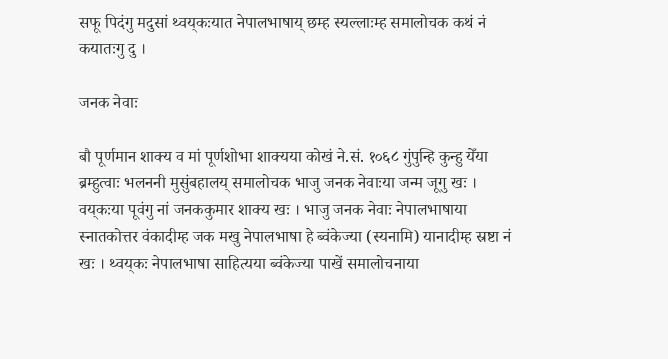सफू पिदंगु मदुसां थ्वय्‌कःयात नेपालभाषाय् छम्ह स्यल्लाःम्ह समालोचक कथं नं कयातःगु दु ।

जनक नेवाः

बौ पूर्णमान शाक्य व मां पूर्णशोभा शाक्यया कोखं ने.सं. १०६८ गुंपुन्हि कुन्हु येँया ब्रम्हुत्वाः भलननी मुसुंबहालय् समालोचक भाजु जनक नेवाःया जन्म जूगु खः । वय्‌कःया पूवंगु नां जनककुमार शाक्य खः । भाजु जनक नेवाः नेपालभाषाया स्नातकोत्तर वंकादीम्ह जक मखु नेपालभाषा हे ब्वंकेज्या (स्यनामि) यानादीम्ह स्रष्टा नं खः । थ्वय्‌कः नेपालभाषा साहित्यया ब्वंकेज्या पाखें समालोचनाया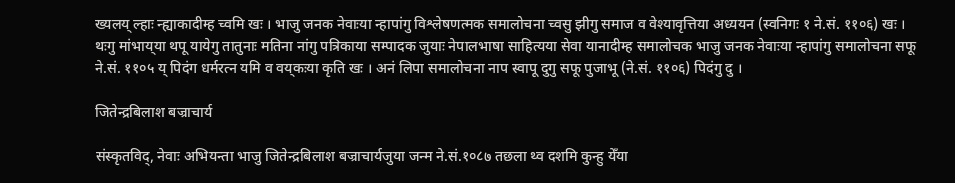ख्यलय् ल्हाः न्ह्याकादीम्ह च्वमि खः । भाजु जनक नेवाःया न्हापांगु विश्लेषणत्मक समालोचना च्वसु झीगु समाज व वेश्यावृत्तिया अध्ययन (स्वनिगः १ ने.सं. ११०६) खः । थःगु मांभाय्‌या थपू यायेगु तातुनाः मतिना नांगु पत्रिकाया सम्पादक जुयाः नेपालभाषा साहित्यया सेवा यानादीम्ह समालोचक भाजु जनक नेवाःया न्हापांगु समालोचना सफू ने.सं. ११०५ य् पिदंग धर्मरत्न यमि व वय्‌कःया कृति खः । अनं लिपा समालोचना नाप स्वापू दुगु सफू पुजाभू (ने.सं. ११०६) पिदंगु दु ।

जितेन्द्रबिलाश बज्राचार्य

संस्कृतविद्, नेवाः अभियन्ता भाजु जितेन्द्रबिलाश बज्राचार्यजुया जन्म ने.सं.१०८७ तछला थ्व दशमि कुन्हु येँया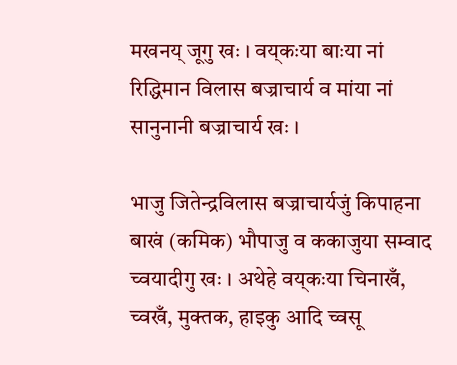मखनय् जूगु खः । वय्‌कःया बाःया नां रिद्धिमान विलास बज्राचार्य व मांया नां सानुनानी बज्राचार्य खः ।

भाजु जितेन्द्रविलास बज्राचार्यजुं किपाहना बाखं (कमिक) भौपाजु व ककाजुया सम्वाद च्वयादीगु खः । अथेहे वय्‌कःया चिनाखँ, च्वखँ, मुक्तक, हाइकु आदि च्वसू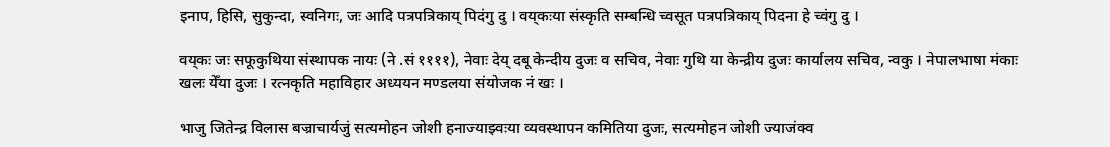इनाप, हिसि, सुकुन्दा, स्वनिगः, जः आदि पत्रपत्रिकाय् पिदंगु दु । वय्‌कःया संस्कृति सम्बन्धि च्वसूत पत्रपत्रिकाय् पिदना हे च्वंगु दु ।

वय्‌कः जः सफूकुथिया संस्थापक नायः (ने .सं ११११), नेवाः देय् दबू केन्दीय दुजः व सचिव, नेवाः गुथि या केन्द्रीय दुजः कार्यालय सचिव, न्वकु । नेपालभाषा मंकाः खलः येँया दुजः । रत्नकृति महाविहार अध्ययन मण्डलया संयोजक नं खः ।

भाजु जितेन्द्र विलास बज्राचार्यजुं सत्यमोहन जोशी हनाज्याझ्वःया व्यवस्थापन कमितिया दुजः, सत्यमोहन जोशी ज्याजंक्व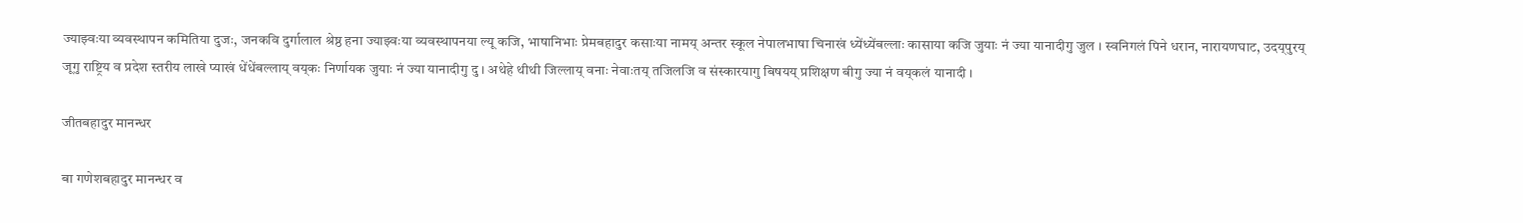ज्याझ्वःया व्यवस्थापन कमितिया दुजः, जनकवि दुर्गालाल श्रेष्ठ हना ज्याझ्वःया व्यवस्थापनया ल्यू कजि, भाषानिभाः प्रेमबहादुर कसाःया नामय् अन्तर स्कूल नेपालभाषा चिनाखं ध्येंध्येंबल्लाः कासाया कजि जुयाः नं ज्या यानादीगु जुल । स्वनिगलं पिने धरान, नारायणघाट, उदय्‌पुरय् जूगु राष्ट्रिय व प्रदेश स्तरीय लाखे प्याखं धेंधेंबल्लाय् वय्‌कः निर्णायक जुयाः नं ज्या यानादीगु दु । अथेहे थीथी जिल्लाय् वनाः नेवाःतय् तजिलजि व संस्कारयागु बिषयय् प्रशिक्षण बीगु ज्या नं वय्‌कलं यानादी ।

जीतबहादुर मानन्धर

बा गणेशबहादुर मानन्धर व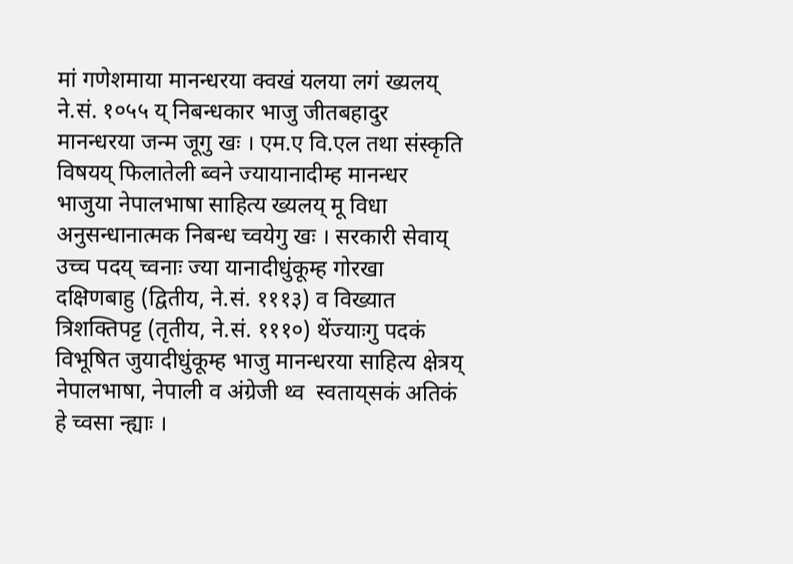मां गणेशमाया मानन्धरया क्वखं यलया लगं ख्यलय् ने.सं. १०५५ य् निबन्धकार भाजु जीतबहादुर मानन्धरया जन्म जूगु खः । एम.ए वि.एल तथा संस्कृति विषयय् फिलातेली ब्वने ज्यायानादीम्ह मानन्धर भाजुया नेपालभाषा साहित्य ख्यलय् मू विधा अनुसन्धानात्मक निबन्ध च्वयेगु खः । सरकारी सेवाय् उच्च पदय् च्वनाः ज्या यानादीधुंकूम्ह गोरखा दक्षिणबाहु (द्वितीय, ने.सं. १११३) व विख्यात त्रिशक्तिपट्ट (तृतीय, ने.सं. १११०) थेंज्याःगु पदकं विभूषित जुयादीधुंकूम्ह भाजु मानन्धरया साहित्य क्षेत्रय् नेपालभाषा, नेपाली व अंग्रेजी थ्व  स्वताय्‌सकं अतिकं हे च्वसा न्ह्याः ।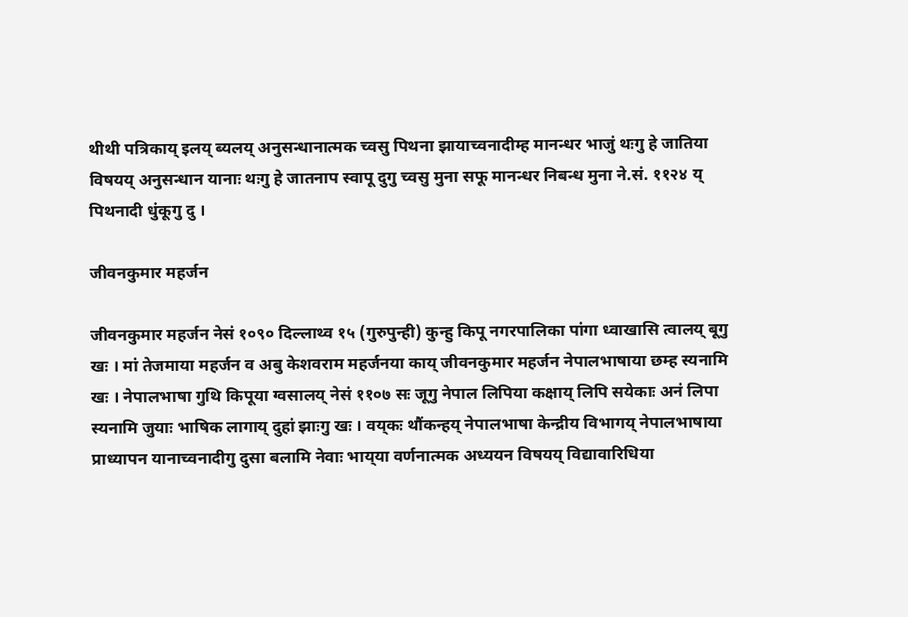थीथी पत्रिकाय् इलय् ब्यलय् अनुसन्धानात्मक च्वसु पिथना झायाच्वनादीम्ह मानन्धर भाजुं थःगु हे जातिया विषयय् अनुसन्धान यानाः थःगु हे जातनाप स्वापू दुगु च्वसु मुना सफू मानन्धर निबन्ध मुना ने.सं. ११२४ य् पिथनादी धुंकूगु दु ।

जीवनकुमार महर्जन

जीवनकुमार महर्जन नेसं १०९० दिल्लाथ्व १५ (गुरुपुन्ही) कुन्हु किपू नगरपालिका पांगा ध्वाखासि त्वालय् बूगु खः । मां तेजमाया महर्जन व अबु केशवराम महर्जनया काय् जीवनकुमार महर्जन नेपालभाषाया छम्ह स्यनामि खः । नेपालभाषा गुथि किपूया ग्वसालय् नेसं ११०७ सः जूगु नेपाल लिपिया कक्षाय् लिपि सयेकाः अनं लिपा स्यनामि जुयाः भाषिक लागाय् दुहां झाःगु खः । वय्‌कः थौंकन्हय् नेपालभाषा केन्द्रीय विभागय् नेपालभाषाया प्राध्यापन यानाच्वनादीगु दुसा बलामि नेवाः भाय्‌या वर्णनात्मक अध्ययन विषयय् विद्यावारिधिया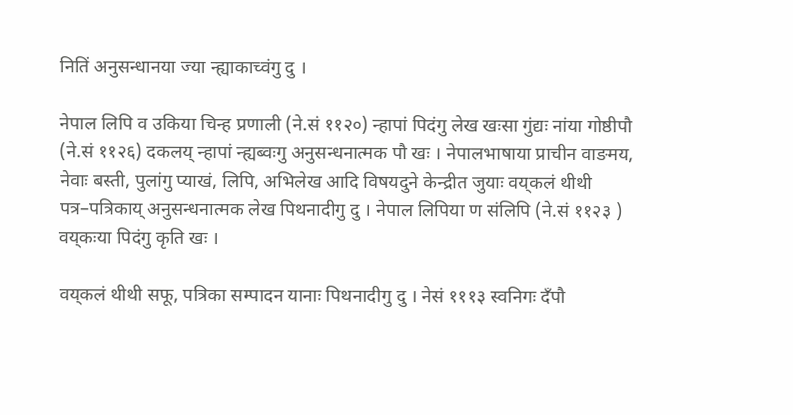नितिं अनुसन्धानया ज्या न्ह्याकाच्वंगु दु ।

नेपाल लिपि व उकिया चिन्ह प्रणाली (ने.सं ११२०) न्हापां पिदंगु लेख खःसा गुंद्यः नांया गोष्ठीपौ (ने.सं ११२६) दकलय् न्हापां न्ह्यब्वःगु अनुसन्धनात्मक पौ खः । नेपालभाषाया प्राचीन वाङमय, नेवाः बस्ती, पुलांगु प्याखं, लिपि, अभिलेख आदि विषयदुने केन्द्रीत जुयाः वय्‌कलं थीथी पत्र–पत्रिकाय् अनुसन्धनात्मक लेख पिथनादीगु दु । नेपाल लिपिया ण संलिपि (ने.सं ११२३ ) वय्‌कःया पिदंगु कृति खः ।

वय्‌कलं थीथी सफू, पत्रिका सम्पादन यानाः पिथनादीगु दु । नेसं १११३ स्वनिगः दँपौ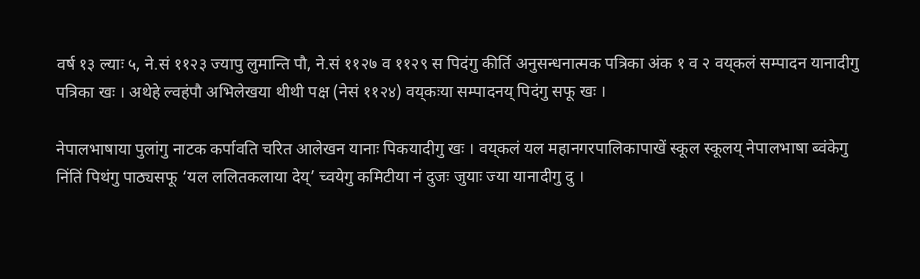वर्ष १३ ल्याः ५, ने.सं ११२३ ज्यापु लुमान्ति पौ, ने.सं ११२७ व ११२९ स पिदंगु कीर्ति अनुसन्धनात्मक पत्रिका अंक १ व २ वय्‌कलं सम्पादन यानादीगु पत्रिका खः । अथेहे ल्वहंपौ अभिलेखया थीथी पक्ष (नेसं ११२४) वय्‌कःया सम्पादनय् पिदंगु सफू खः ।

नेपालभाषाया पुलांगु नाटक कर्पावति चरित आलेखन यानाः पिकयादीगु खः । वय्‌कलं यल महानगरपालिकापाखें स्कूल स्कूलय् नेपालभाषा ब्वंकेगु निंतिं पिथंगु पाठ्यसफू ‘यल ललितकलाया देय्’ च्वयेगु कमिटीया नं दुजः जुयाः ज्या यानादीगु दु ।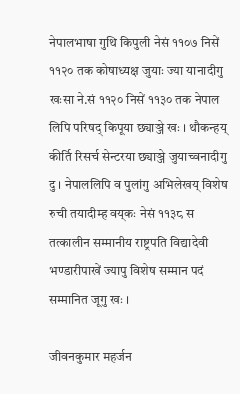नेपालभाषा गुथि किपुली नेसं ११०७ निसें ११२० तक कोषाध्यक्ष जुयाः ज्या यानादीगु खःसा ने.सं ११२० निसें ११३० तक नेपाल लिपि परिषद् किपूया छ्याञ्जे खः । थौकन्हय् कीर्ति रिसर्च सेन्टरया छ्याञ्जे जुयाच्वनादीगु दु । नेपाललिपि व पुलांगु अभिलेखय् विशेष रुची तयादीम्ह वय्‌कः नेसं ११३८ स तत्कालीन सम्मानीय राष्ट्रपति विद्यादेवी भण्डारीपाखें ज्यापु विशेष सम्मान पदं सम्मानित जूगु खः ।

जीवनकुमार महर्जन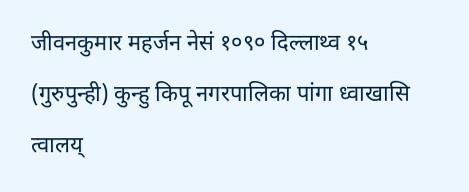जीवनकुमार महर्जन नेसं १०९० दिल्लाथ्व १५ (गुरुपुन्ही) कुन्हु किपू नगरपालिका पांगा ध्वाखासि त्वालय्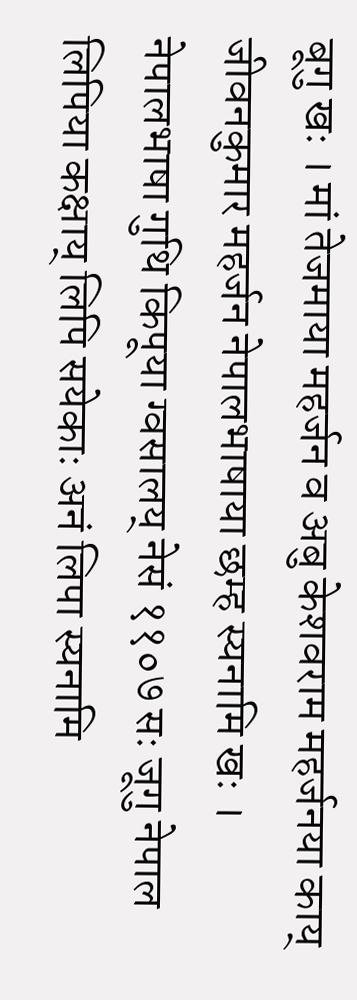बूगु खः । मां तेजमाया महर्जन व अबु केशवराम महर्जनया काय् जीवनकुमार महर्जन नेपालभाषाया छम्ह स्यनामि खः । नेपालभाषा गुथि किपूया ग्वसालय् नेसं ११०७ सः जूगु नेपाल लिपिया कक्षाय् लिपि सयेकाः अनं लिपा स्यनामि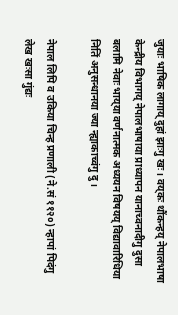जुयाः भाषिक लागाय् दुहां झाःगु खः । वय्‌कः थौंकन्हय् नेपालभाषा केन्द्रीय विभागय् नेपालभाषाया प्राध्यापन यानाच्वनादीगु दुसा बलामि नेवाः भाय्‌या वर्णनात्मक अध्ययन विषयय् विद्यावारिधिया नितिं अनुसन्धानया ज्या न्ह्याकाच्वंगु दु ।

नेपाल लिपि व उकिया चिन्ह प्रणाली (ने.सं ११२०) न्हापां पिदंगु लेख खःसा गुंद्यः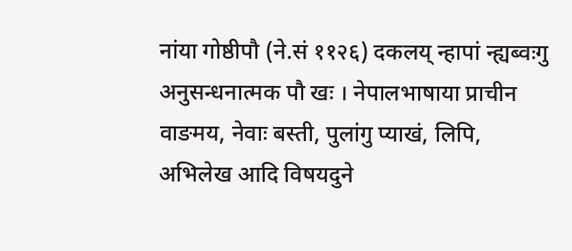नांया गोष्ठीपौ (ने.सं ११२६) दकलय् न्हापां न्ह्यब्वःगु अनुसन्धनात्मक पौ खः । नेपालभाषाया प्राचीन वाङमय, नेवाः बस्ती, पुलांगु प्याखं, लिपि, अभिलेख आदि विषयदुने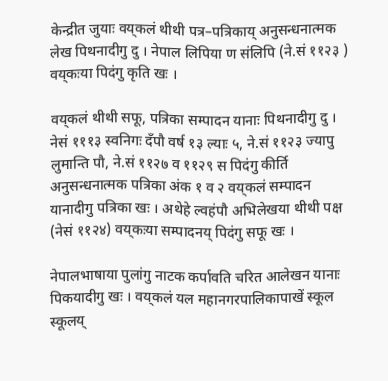केन्द्रीत जुयाः वय्‌कलं थीथी पत्र–पत्रिकाय् अनुसन्धनात्मक लेख पिथनादीगु दु । नेपाल लिपिया ण संलिपि (ने.सं ११२३ ) वय्‌कःया पिदंगु कृति खः ।

वय्‌कलं थीथी सफू, पत्रिका सम्पादन यानाः पिथनादीगु दु । नेसं १११३ स्वनिगः दँपौ वर्ष १३ ल्याः ५, ने.सं ११२३ ज्यापु लुमान्ति पौ, ने.सं ११२७ व ११२९ स पिदंगु कीर्ति अनुसन्धनात्मक पत्रिका अंक १ व २ वय्‌कलं सम्पादन यानादीगु पत्रिका खः । अथेहे ल्वहंपौ अभिलेखया थीथी पक्ष (नेसं ११२४) वय्‌कःया सम्पादनय् पिदंगु सफू खः ।

नेपालभाषाया पुलांगु नाटक कर्पावति चरित आलेखन यानाः पिकयादीगु खः । वय्‌कलं यल महानगरपालिकापाखें स्कूल स्कूलय्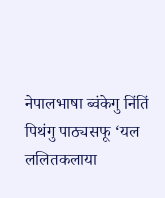नेपालभाषा ब्वंकेगु निंतिं पिथंगु पाठ्यसफू ‘यल ललितकलाया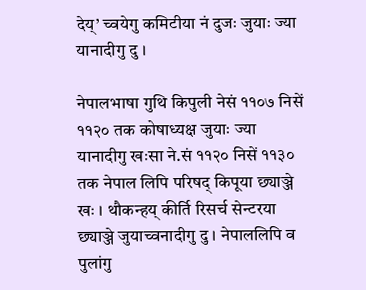देय्’ च्वयेगु कमिटीया नं दुजः जुयाः ज्या यानादीगु दु ।

नेपालभाषा गुथि किपुली नेसं ११०७ निसें ११२० तक कोषाध्यक्ष जुयाः ज्या यानादीगु खःसा ने.सं ११२० निसें ११३० तक नेपाल लिपि परिषद् किपूया छ्याञ्जे खः । थौकन्हय् कीर्ति रिसर्च सेन्टरया छ्याञ्जे जुयाच्वनादीगु दु । नेपाललिपि व पुलांगु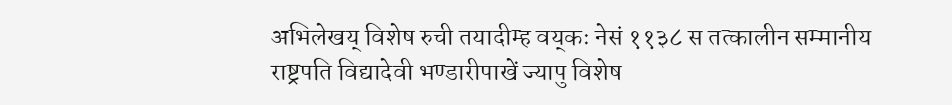अभिलेखय् विशेष रुची तयादीम्ह वय्‌कः नेसं ११३८ स तत्कालीन सम्मानीय राष्ट्रपति विद्यादेवी भण्डारीपाखें ज्यापु विशेष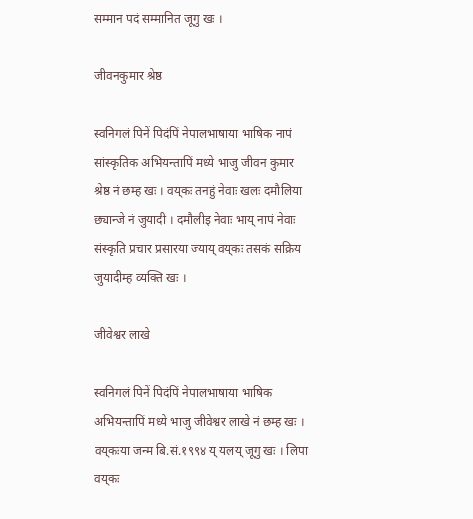सम्मान पदं सम्मानित जूगु खः ।

जीवनकुमार श्रेष्ठ

स्वनिगलं पिनें पिदंपिं नेपालभाषाया भाषिक नापं सांस्कृतिक अभियन्तापिं मध्ये भाजु जीवन कुमार श्रेष्ठ नं छम्ह खः । वय्‌कः तनहुं नेवाः खलः दमौलिया छ्यान्जे नं जुयादी । दमौलीइ नेवाः भाय् नापं नेवाः संस्कृति प्रचार प्रसारया ज्याय् वय्‌कः तसकं सक्रिय जुयादीम्ह व्यक्ति खः ।

जीवेश्वर लाखे

स्वनिगलं पिनें पिदंपिं नेपालभाषाया भाषिक अभियन्तापिं मध्ये भाजु जीवेश्वर लाखे नं छम्ह खः । वय्‌कःया जन्म बि.सं.१९९४ य् यलय् जूगु खः । लिपा वय्‌कः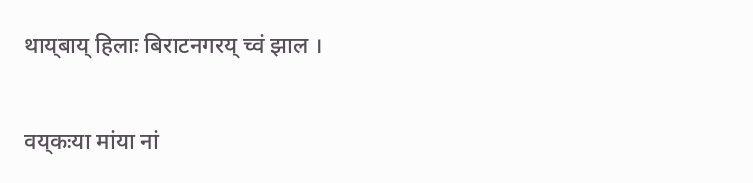थाय्‌बाय् हिलाः बिराटनगरय् च्वं झाल ।

वय्‌कःया मांया नां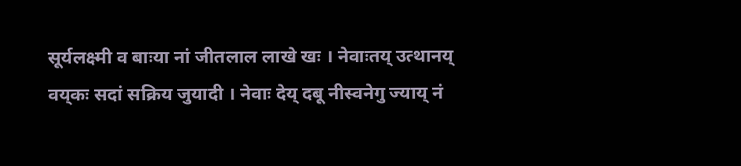सूर्यलक्ष्मी व बाःया नां जीतलाल लाखे खः । नेवाःतय् उत्थानय् वय्‌कः सदां सक्रिय जुयादी । नेवाः देय् दबू नीस्वनेगु ज्याय् नं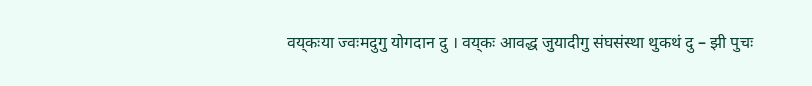वय्‌कःया ज्वःमदुगु योगदान दु । वय्‌कः आवद्ध जुयादीगु संघसंस्था थुकथं दु – झी पुचः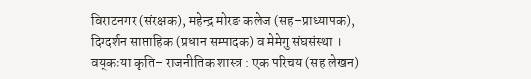विराटनगर (संरक्षक), महेन्द्र मोरङ कलेज (सह–प्राध्यापक), दिग्दर्शन साप्ताहिक (प्रधान सम्पादक) व मेमेगु संघसंस्था । वय्‌कःया कृति– राजनीतिक शास्त्र : एक परिचय (सह लेखन)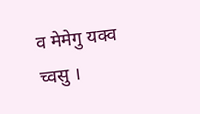व मेमेगु यक्व च्वसु ।